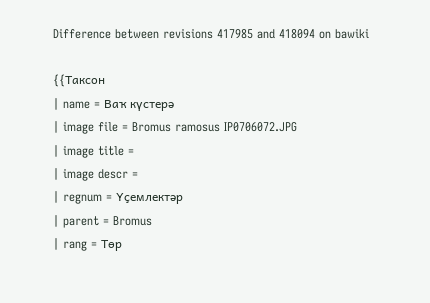Difference between revisions 417985 and 418094 on bawiki

{{Таксон
| name = Ваҡ күстерә
| image file = Bromus ramosus IP0706072.JPG
| image title =
| image descr =
| regnum = Үҫемлектәр
| parent = Bromus
| rang = Төр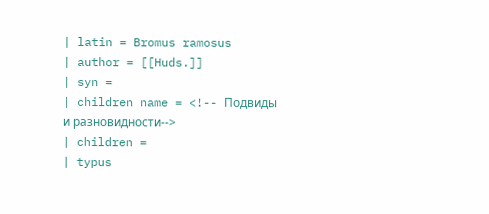| latin = Bromus ramosus
| author = [[Huds.]]
| syn =
| children name = <!-- Подвиды и разновидности-->
| children =
| typus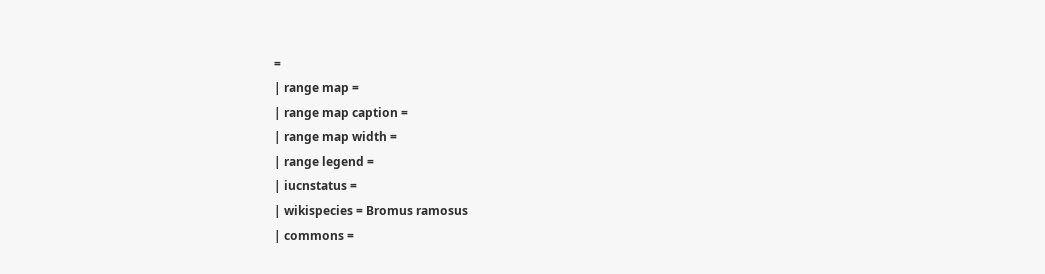=
| range map =
| range map caption =
| range map width =
| range legend =
| iucnstatus =
| wikispecies = Bromus ramosus
| commons =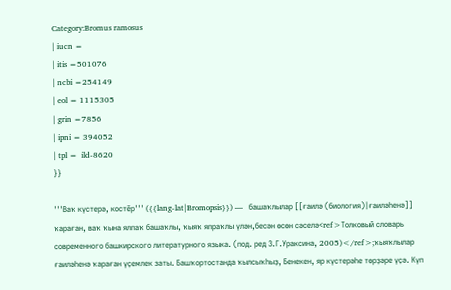Category:Bromus ramosus
| iucn =
| itis =501076
| ncbi =254149
| eol = 1115305
| grin =7856
| ipni = 394052
| tpl =  ild-8620
}}

'''Ваҡ күстерә, костёр''' ({{lang-lat|Bromopsis}}) —   башаҡлылар [[ғаилә (биология)|ғаиләһенә]] ҡараған, ваҡ ҡына ялпаҡ башаҡлы, ҡыяҡ япраҡлы үлән,бесән өсөн сәселә<ref>Толковый словарь современного башкирского литературного языка. (под. ред З.Г.Ураксина, 2005)</ref>;ҡыяҡлылар ғаиләһенә ҡараған үҫемлек заты. Башҡортостанда ҡылсыҡһыҙ, Бенекен, яр күстерәһе төрҙәре үҫә. Күп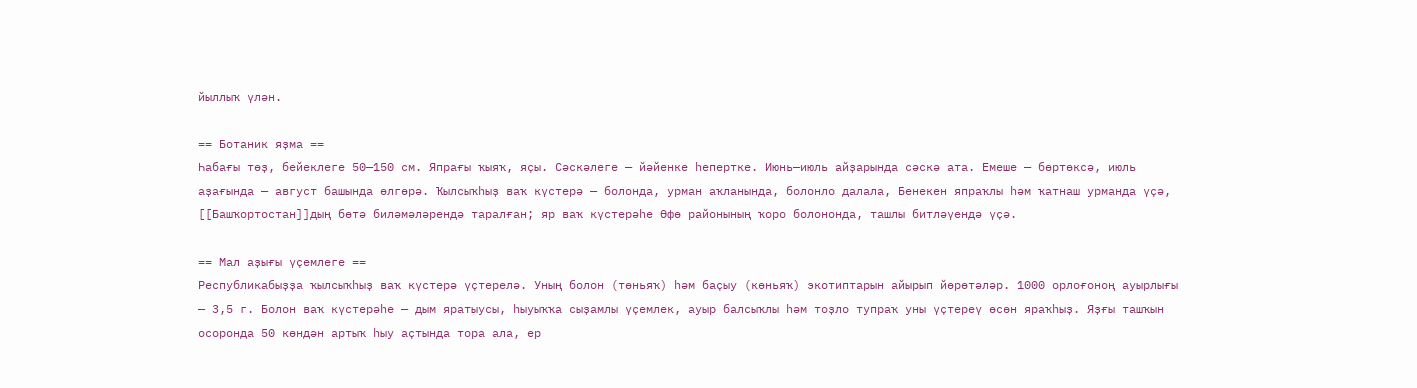йыллыҡ үлән.

== Ботаник яҙма ==
Һабағы төҙ, бейеклеге 50—150 см. Япрағы ҡыяҡ, яҫы. Сәскәлеге — йәйенке һепертке. Июнь—июль айҙарында сәскә ата. Емеше — бөртөксә, июль аҙағында — август башында өлгөрә. Ҡылсыҡһыҙ ваҡ күстерә — болонда, урман аҡланында, болонло далала, Бенекен япраҡлы һәм ҡатнаш урманда үҫә, [[Башҡортостан]]дың бөтә биләмәләрендә таралған; яр ваҡ күстерәһе Өфө районының ҡоро болононда, ташлы битләүендә үҫә.

== Мал аҙығы үҫемлеге ==
Республикабыҙҙа ҡылсыҡһыҙ ваҡ күстерә үҫтерелә. Уның болон (төньяҡ) һәм баҫыу (көньяҡ) экотиптарын айырып йөрөтәләр. 1000 орлоғоноң ауырлығы — 3,5 г. Болон ваҡ күстерәһе — дым яратыусы, һыуыҡҡа сыҙамлы үҫемлек, ауыр балсыҡлы һәм тоҙло тупраҡ уны үҫтереү өсөн яраҡһыҙ. Яҙғы ташҡын осоронда 50 көндән артыҡ һыу аҫтында тора ала, ер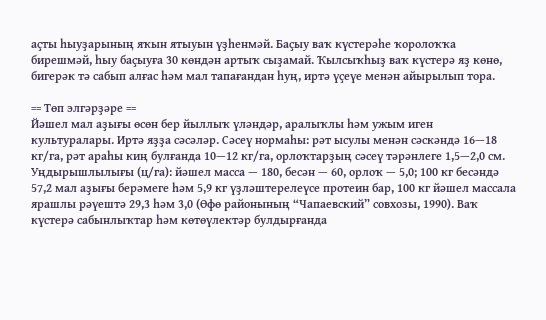аҫты һыуҙарының яҡын ятыуын үҙһенмәй. Баҫыу ваҡ күстерәһе ҡоролоҡҡа бирешмәй, һыу баҫыуға 30 көндән артыҡ сыҙамай. Ҡылсыҡһыҙ ваҡ күстерә яҙ көнө, бигерәк тә сабып алғас һәм мал тапағандан һуң, иртә үҫеүе менән айырылып тора.

== Төп элгәрҙәре ==
Йәшел мал аҙығы өсөн бер йыллыҡ үләндәр, аралыҡлы һәм ужым иген культуралары. Иртә яҙҙа сәсәләр. Сәсеү нормаһы: рәт ысулы менән сәскәндә 16—18 кг/га, рәт араһы киң булғанда 10—12 кг/га, орлоҡтарҙың сәсеү тәрәнлеге 1,5—2,0 см. Уңдырышлылығы (ц/га): йәшел масса — 180, бесән — 60, орлоҡ — 5,0; 100 кг бесәндә 57,2 мал аҙығы берәмеге һәм 5,9 кг үҙләштерелеүсе протеин бар, 100 кг йәшел массала ярашлы рәүештә 29,3 һәм 3,0 (Өфө районының “Чапаевский” совхозы, 1990). Ваҡ күстерә сабынлыҡтар һәм көтөүлектәр булдырғанда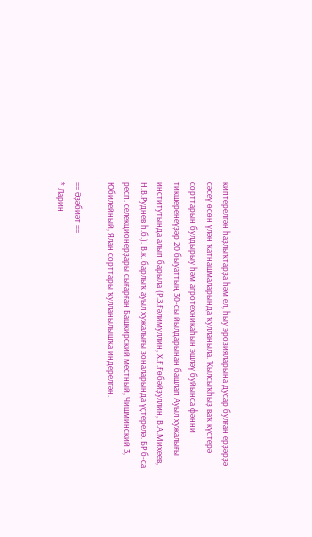киптерелгән һаҙлыҡтарҙа һәм ел, һыу эрозияларына дусар булған ерҙәрҙә сәсеү өсөн үлән ҡатнашмаларында ҡулланыла. Ҡылсыҡһыҙ ваҡ күстерә сорттарын булдырыу һәм агротехникаһын эшләү буйынса фәнни тикшеренеүҙәр 20 быуаттың 30‑сы йылдарынан башлап Ауыл хужалығы институтында алып барыла (Р.З.Ғәлимуллин, Х.Ғ.Ғөбәйҙуллин, В.А.Михеев, Н.В.Руднев һ.б.). В.к. барлыҡ ауыл хужалығы зоналарында үҫтерелә. БР б‑са респ. селекционерҙары сығарған Башкирский местный, Чишминский 3, Юбилейный, Ялан сорттары ҡулланылышҡа индерелгән.

== Әҙәбиәт ==
* Ларин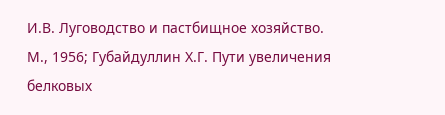И.В. Луговодство и пастбищное хозяйство. М., 1956; Губайдуллин Х.Г. Пути увеличения белковых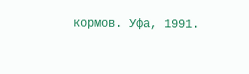кормов. Уфа, 1991.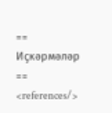== Иҫкәрмәләр ==
<references/>